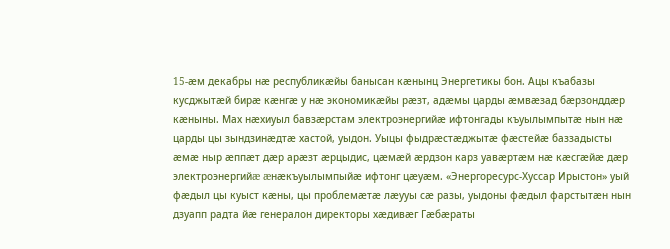15-æм декабры нæ республикæйы банысан кæнынц Энергетикы бон. Ацы къабазы кусджытæй бирæ кæнгæ у нæ экономикæйы рæзт, адæмы царды æмвæзад бæрзонддæр кæныны. Мах нæхиуыл бавзæрстам электроэнергийæ ифтонгады къуылымпытæ нын нæ царды цы зындзинæдтæ хастой, уыдон. Уыцы фыдрæстæджытæ фæстейæ баззадысты æмæ ныр æппæт дæр арæзт æрцыдис, цæмæй æрдзон карз уавæртæм нæ кæсгæйæ дæр электроэнергийæ æнæкъуылымпыйæ ифтонг цæуæм. «Энергоресурс-Хуссар Ирыстон» уый фæдыл цы куыст кæны, цы проблемæтæ лæууы сæ разы, уыдоны фæдыл фарстытæн нын дзуапп радта йæ генералон директоры хæдивæг Гæбæраты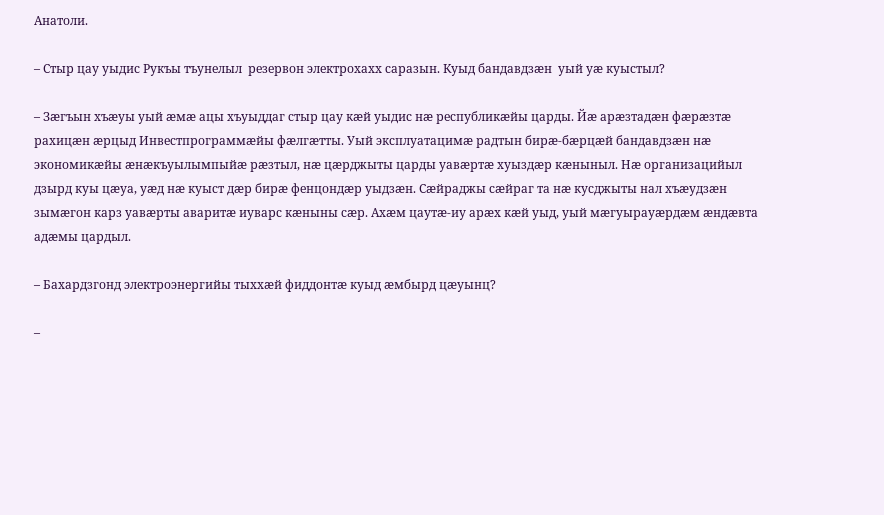Анатоли.

– Стыр цау уыдис Рукъы тъунелыл  резервон электрохахх саразын. Куыд бандавдзæн  уый уæ куыстыл?

– Зæгъын хъæуы уый æмæ ацы хъуыддаг стыр цау кæй уыдис нæ республикæйы царды. Йæ арæзтадæн фæрæзтæ рахицæн æрцыд Инвестпрограммæйы фæлгæтты. Уый эксплуатацимæ радтын бирæ-бæрцæй бандавдзæн нæ экономикæйы æнæкъуылымпыйæ рæзтыл, нæ цæрджыты царды уавæртæ хуыздæр кæныныл. Нæ организацийыл дзырд куы цæуа, уæд нæ куыст дæр бирæ фенцондæр уыдзæн. Сæйраджы сæйраг та нæ кусджыты нал хъæудзæн зымæгон карз уавæрты аваритæ иуварс кæныны сæр. Ахæм цаутæ-иу арæх кæй уыд, уый мæгуырауæрдæм æндæвта адæмы цардыл.

– Бахардзгонд электроэнергийы тыххæй фиддонтæ куыд æмбырд цæуынц?

–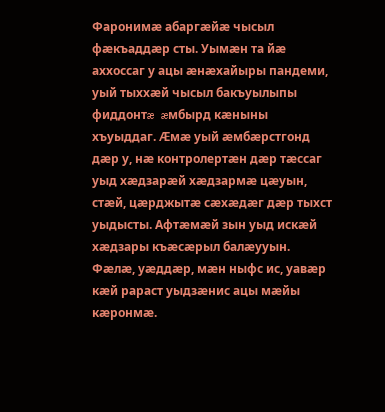Фаронимæ абаргæйæ чысыл фæкъаддæр сты. Уымæн та йæ аххоссаг у ацы æнæхайыры пандеми, уый тыххæй чысыл бакъуылыпы фиддонтæ æмбырд кæныны хъуыддаг. Æмæ уый æмбæрстгонд дæр у, нæ контролертæн дæр тæссаг уыд хæдзарæй хæдзармæ цæуын, стæй, цæрджытæ сæхæдæг дæр тыхст уыдысты. Афтæмæй зын уыд искæй хæдзары къæсæрыл балæууын. Фæлæ, уæддæр, мæн ныфс ис, уавæр кæй рараст уыдзæнис ацы мæйы кæронмæ.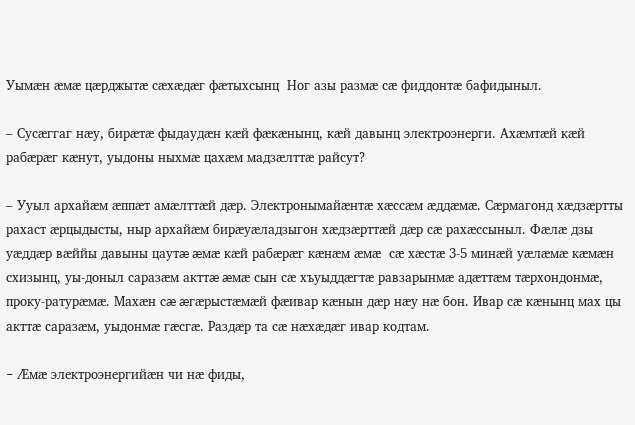Уымæн æмæ цæрджытæ сæхæдæг фæтыхсынц  Ног азы размæ сæ фиддонтæ бафидыныл.

– Сусæггаг нæу, бирæтæ фыдаудæн кæй фæкæнынц, кæй давынц электроэнерги. Ахæмтæй кæй рабæрæг кæнут, уыдоны ныхмæ цахæм мадзæлттæ райсут?

– Ууыл архайæм æппæт амæлттæй дæр. Электронымайæнтæ хæссæм æддæмæ. Сæрмагонд хæдзæртты рахаст æрцыдысты, ныр архайæм бирæуæладзыгон хæдзæрттæй дæр сæ рахæссыныл. Фæлæ дзы уæддæр вæййы давыны цаутæ æмæ кæй рабæрæг кæнæм æмæ  сæ хæстæ 3-5 минæй уæлæмæ кæмæн схизынц, уы-доныл саразæм акттæ æмæ сын сæ хъуыддæгтæ равзарынмæ адæттæм тæрхондонмæ, проку-ратурæмæ. Махæн сæ æгæрыстæмæй фæивар кæнын дæр нæу нæ бон. Ивар сæ кæнынц мах цы акттæ саразæм, уыдонмæ гæсгæ. Раздæр та сæ нæхæдæг ивар кодтам.

– Æмæ электроэнергийæн чи нæ фиды,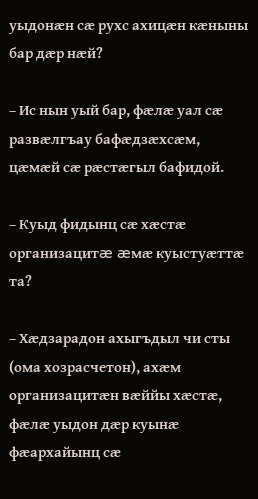уыдонæн сæ рухс ахицæн кæныны бар дæр нæй?

– Ис нын уый бар, фæлæ уал сæ развæлгъау бафæдзæхсæм, цæмæй сæ рæстæгыл бафидой.

– Куыд фидынц сæ хæстæ организацитæ æмæ куыстуæттæ та?

– Хæдзарадон ахыгъдыл чи сты (ома хозрасчетон), ахæм организацитæн вæййы хæстæ, фæлæ уыдон дæр куынæ фæархайынц сæ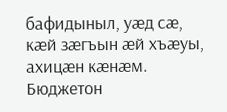бафидыныл, уæд сæ, кæй зæгъын æй хъæуы, ахицæн кæнæм. Бюджетон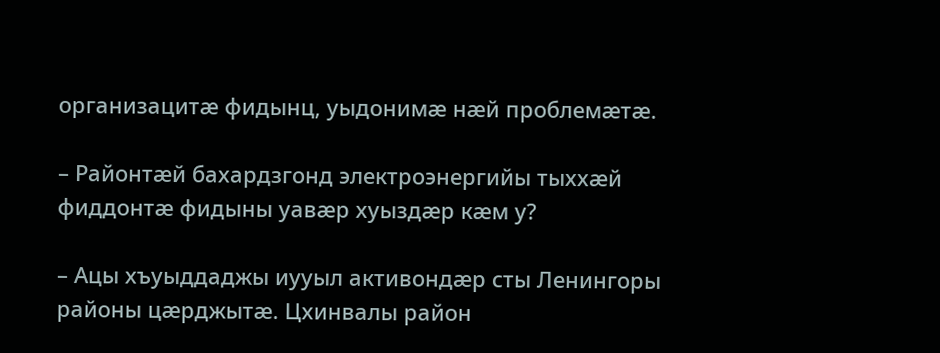организацитæ фидынц, уыдонимæ нæй проблемæтæ.

– Районтæй бахардзгонд электроэнергийы тыххæй фиддонтæ фидыны уавæр хуыздæр кæм у?

– Ацы хъуыддаджы иууыл активондæр сты Ленингоры районы цæрджытæ. Цхинвалы район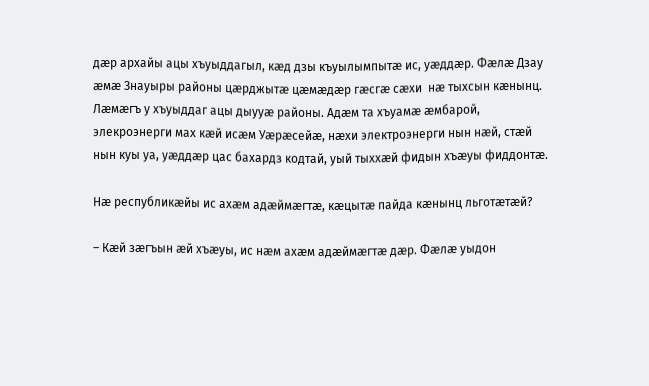дæр архайы ацы хъуыддагыл, кæд дзы къуылымпытæ ис, уæддæр. Фæлæ Дзау æмæ Знауыры районы цæрджытæ цæмæдæр гæсгæ сæхи  нæ тыхсын кæнынц. Лæмæгъ у хъуыддаг ацы дыууæ районы. Адæм та хъуамæ æмбарой, элекроэнерги мах кæй исæм Уæрæсейæ, нæхи электроэнерги нын нæй, стæй нын куы уа, уæддæр цас бахардз кодтай, уый тыххæй фидын хъæуы фиддонтæ.

Нæ республикæйы ис ахæм адæймæгтæ, кæцытæ пайда кæнынц льготæтæй?

– Кæй зæгъын æй хъæуы, ис нæм ахæм адæймæгтæ дæр. Фæлæ уыдон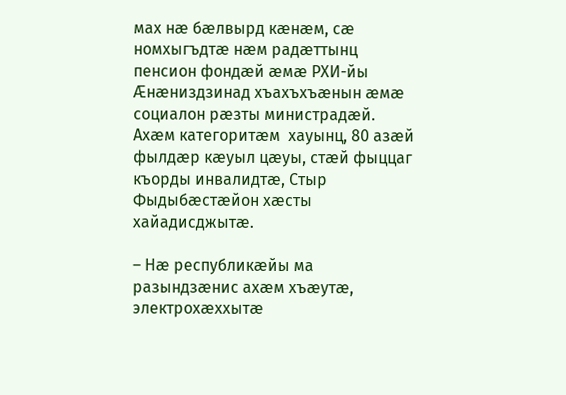мах нæ бæлвырд кæнæм, сæ номхыгъдтæ нæм радæттынц пенсион фондæй æмæ РХИ-йы Æнæниздзинад хъахъхъæнын æмæ социалон рæзты министрадæй. Ахæм категоритæм  хауынц, 80 азæй фылдæр кæуыл цæуы, стæй фыццаг къорды инвалидтæ, Стыр Фыдыбæстæйон хæсты хайадисджытæ.

– Нæ республикæйы ма разындзæнис ахæм хъæутæ, электрохæххытæ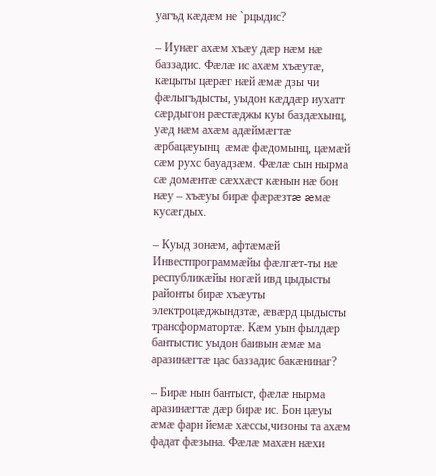уагъд кæдæм не `рцыдис?

– Иунæг ахæм хъæу дæр нæм нæ баззадис. Фæлæ ис ахæм хъæутæ, кæцыты цæрæг нæй æмæ дзы чи фæлыгъдысты, уыдон кæддæр иухатт сæрдыгон рæстæджы куы баздæхынц, уæд нæм ахæм адæймæгтæ æрбацæуынц  æмæ фæдомынц, цæмæй сæм рухс бауадзæм. Фæлæ сын нырма сæ домæнтæ сæххæст кæнын нæ бон нæу – хъæуы бирæ фæрæзтæ æмæ кусæгдых.

– Куыд зонæм, афтæмæй Инвестпрограммæйы фæлгæт-ты нæ республикæйы ногæй ивд цыдысты районты бирæ хъæуты электроцæджындзтæ, æвæрд цыдысты трансформатортæ. Кæм уын фылдæр бантыстис уыдон баивын æмæ ма аразинæгтæ цас баззадис бакæнинаг?

– Бирæ нын бантыст, фæлæ нырма аразинæгтæ дæр бирæ ис. Бон цæуы æмæ фарн йемæ хæссы,чизоны та ахæм фадат фæзына. Фæлæ махæн нæхи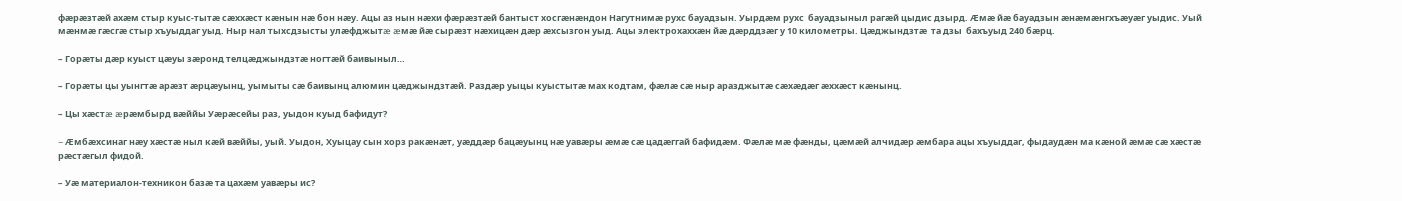фæрæзтæй ахæм стыр куыс-тытæ сæххæст кæнын нæ бон нæу. Ацы аз нын нæхи фæрæзтæй бантыст хосгæнæндон Нагутнимæ рухс бауадзын. Уырдæм рухс  бауадзыныл рагæй цыдис дзырд. Æмæ йæ бауадзын æнæмæнгхъæуæг уыдис. Уый мæнмæ гæсгæ стыр хъуыддаг уыд. Ныр нал тыхсдзысты улæфджытæ æмæ йæ сырæзт нæхицæн дæр æхсызгон уыд. Ацы электрохаххæн йæ дæрддзæг у 10 километры. Цæджындзтæ  та дзы  бахъуыд 240 бæрц.

– Горæты дæр куыст цæуы зæронд телцæджындзтæ ногтæй баивыныл…

– Горæты цы уынгтæ арæзт æрцæуынц, уымыты сæ баивынц алюмин цæджындзтæй. Раздæр уыцы куыстытæ мах кодтам, фæлæ сæ ныр аразджытæ сæхæдæг æххæст кæнынц.

– Цы хæстæ æрæмбырд вæййы Уæрæсейы раз, уыдон куыд бафидут?

– Æмбæхсинаг нæу хæстæ ныл кæй вæййы, уый. Уыдон, Хуыцау сын хорз ракæнæт, уæддæр бацæуынц нæ уавæры æмæ сæ цадæггай бафидæм. Фæлæ мæ фæнды, цæмæй алчидæр æмбара ацы хъуыддаг, фыдаудæн ма кæной æмæ сæ хæстæ рæстæгыл фидой.

– Уæ материалон-техникон базæ та цахæм уавæры ис?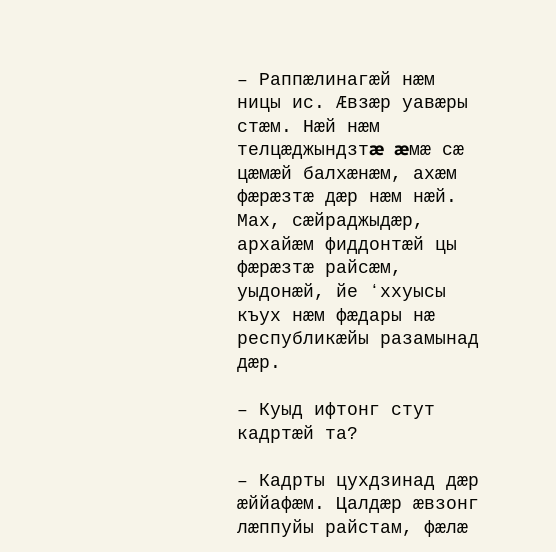– Раппæлинагæй нæм ницы ис. Æвзæр уавæры стæм. Нæй нæм телцæджындзтæ  æмæ сæ цæмæй балхæнæм, ахæм фæрæзтæ дæр нæм нæй. Мах, сæйраджыдæр, архайæм фиддонтæй цы фæрæзтæ райсæм, уыдонæй, йе ʻххуысы къух нæм фæдары нæ республикæйы разамынад дæр.

– Куыд ифтонг стут кадртæй та?

– Кадрты цухдзинад дæр æййафæм. Цалдæр æвзонг лæппуйы райстам, фæлæ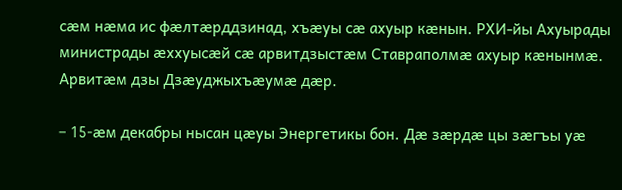сæм нæма ис фæлтæрддзинад, хъæуы сæ ахуыр кæнын. РХИ-йы Ахуырады министрады æххуысæй сæ арвитдзыстæм Ставраполмæ ахуыр кæнынмæ. Арвитæм дзы Дзæуджыхъæумæ дæр.

– 15-æм декабры нысан цæуы Энергетикы бон. Дæ зæрдæ цы зæгъы уæ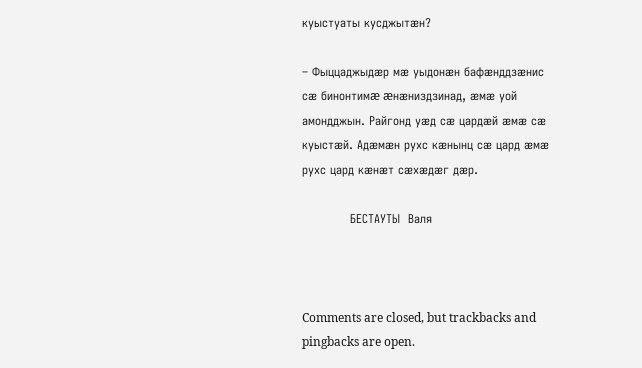куыстуаты кусджытæн?

– Фыццаджыдæр мæ уыдонæн бафæнддзæнис сæ бинонтимæ æнæниздзинад, æмæ уой амондджын. Райгонд уæд сæ цардæй æмæ сæ куыстæй. Адæмæн рухс кæнынц сæ цард æмæ рухс цард кæнæт сæхæдæг дæр.

            БЕСТАУТЫ  Валя



Comments are closed, but trackbacks and pingbacks are open.